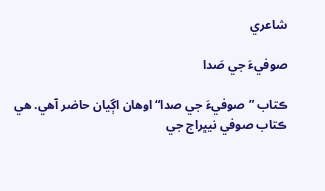شاعري

صوفيءَ جي صَدا

ڪتاب ”صوفيءَ جي صدا“ اوهان اڳيان حاضر آهي. هي ڪتاب صوفي نيڀراج جي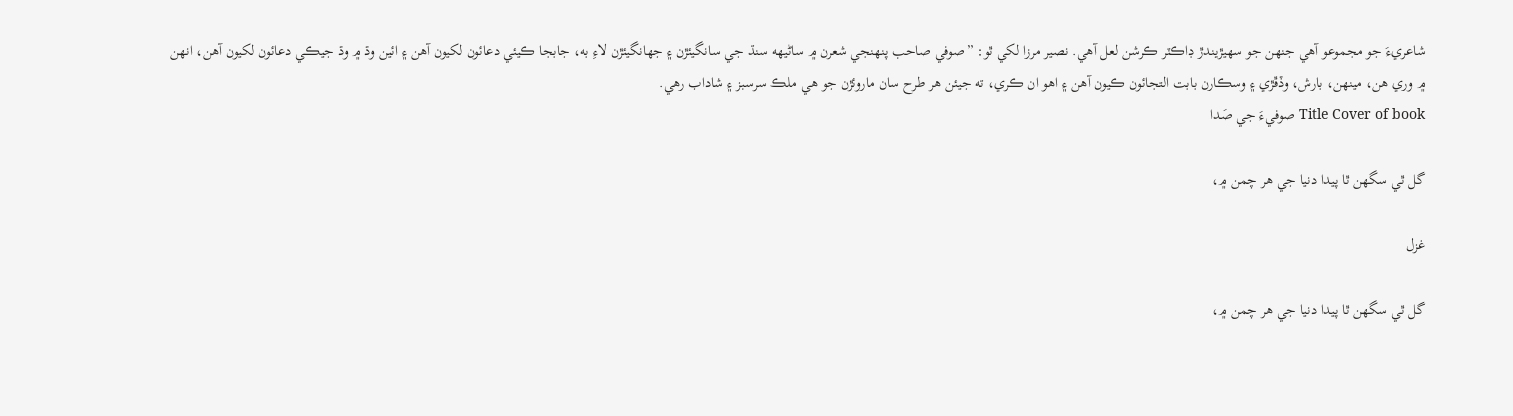شاعريءَ جو مجموعو آهي جنهن جو سهيڙيندڙ ڊاڪٽر ڪرشن لعل آهي. نصير مرزا لکي ٿو: ”صوفي صاحب پنهنجي شعرن ۾ ساڻيهه سنڌ جي سانگيئڙن ۽ جهانگيئڙن لاءِ به، جابجا ڪيئي دعائون لکيون آهن ۽ ائين وڌ ۾ وڌ جيڪي دعائون لکيون آهن، انهن ۾ وري هن، مينهن، بارش، وڏڦڙي ۽ وسڪارن بابت التجائون ڪيون آهن ۽ اهو ان ڪري، ته جيئن هر طرح سان ماروئڙن جو هي ملڪ سرسبز ۽ شاداب رهي.
Title Cover of book صوفيءَ جي صَدا

گل ٿي سگهن ٿا پيدا دنيا جي هر چمن ۾،

غزل

گل ٿي سگهن ٿا پيدا دنيا جي هر چمن ۾،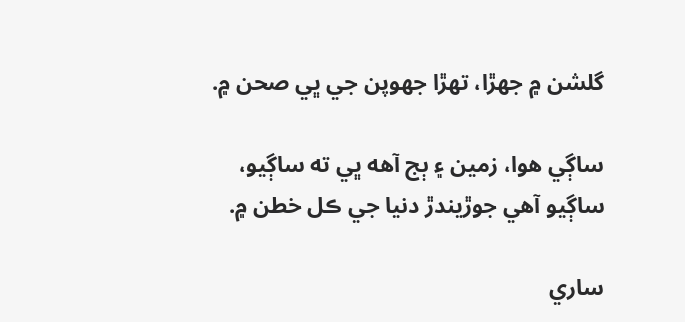گلشن ۾ جھڙا، تھڙا جهوپن جي ڀي صحن ۾.

ساڳي هوا، زمين ۽ ٻج آهه ڀي ته ساڳيو،
ساڳيو آهي جوڙيندڙ دنيا جي ڪل خطن ۾.

ساري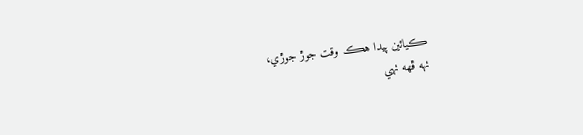ڪيائين پيدا هڪ وقت جوڙ جوڙي،
ٺهه ڦهه ٺهي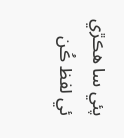پئي سا هڪڙي ئي لفظ ڪُن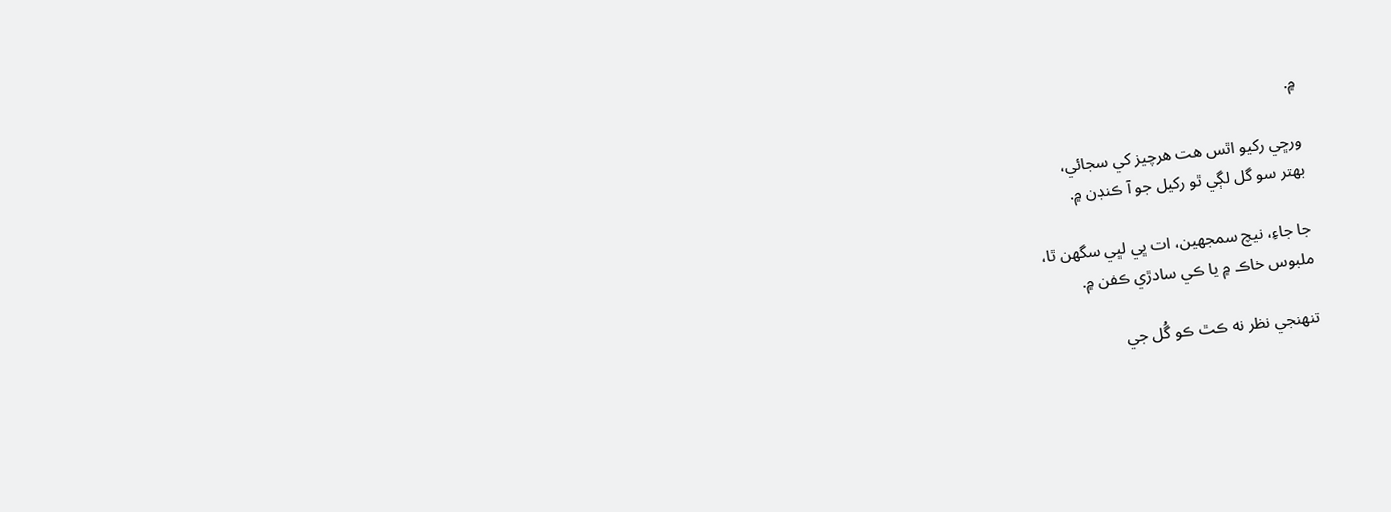۾.

ورڇي رکيو اٿس هت هرچيز کي سجائي،
بهتر سو گل لڳي ٿو رکيل جو آ ڪنڊن ۾.

جا جاءِ، نيچ سمجهين، ات ڀي لڀي سگهن ٿا،
ملبوس خاڪ ۾ يا ڪي سادڙي ڪفن ۾.

تنهنجي نظر نه ڪٿ ڪو گُل جي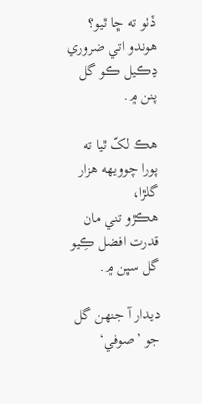ڏٺو ته ڇا ٿيو؟
هوندو اتي ضروري ڍڪيل ڪو گل پنن ۾.

هڪ لکّ ٿيا ته پورا چوويهه هزار گلڙا،
هڪڙو تني مان قدرت افضل ڪِيو گل سڀن ۾.

ديدار آ جنهن گل جو ’صوفي‘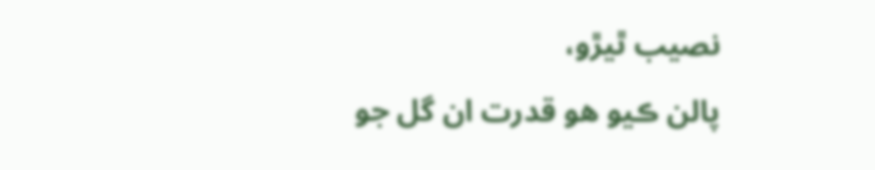نصيب ٿيڙو،
پالن ڪيو هو قدرت ان گل جو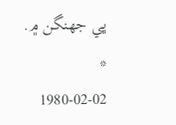ڀي جهنگن ۾.
*
1980-02-02